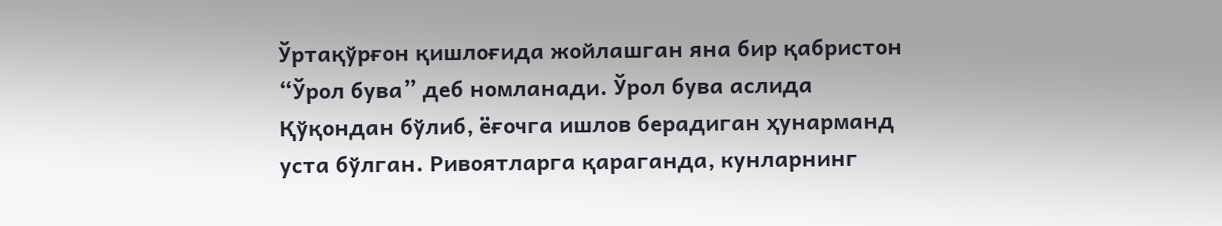Ўртақўрғон қишлоғида жойлашган яна бир қабристон “Ўрол бува” деб номланади. Ўрол бува аслида Қўқондан бўлиб, ёғочга ишлов берадиган ҳунарманд уста бўлган. Ривоятларга қараганда, кунларнинг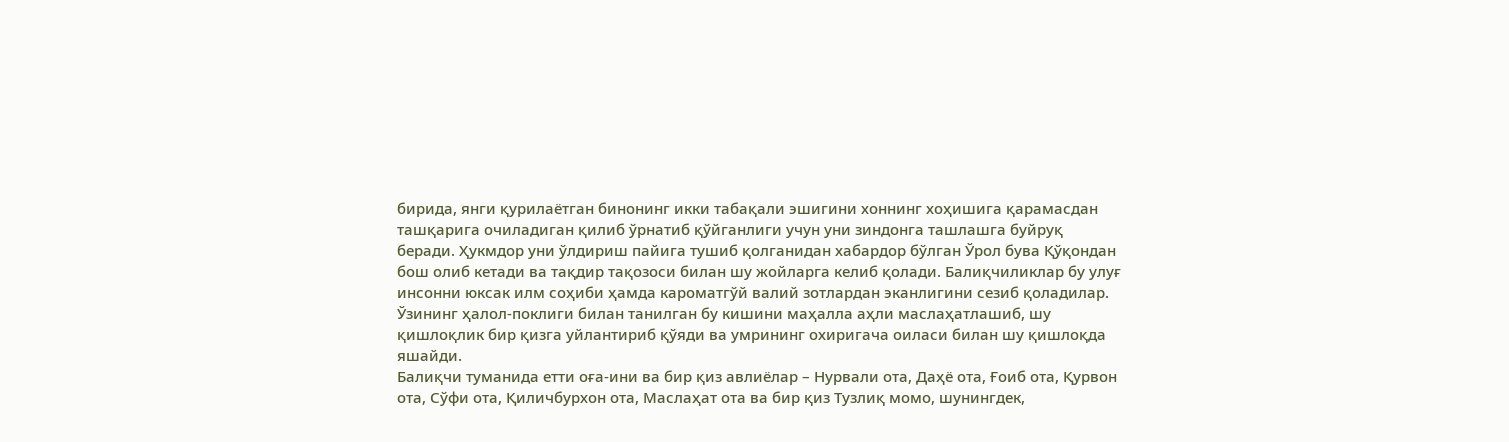бирида, янги қурилаётган бинонинг икки табақали эшигини хоннинг хоҳишига қарамасдан ташқарига очиладиган қилиб ўрнатиб қўйганлиги учун уни зиндонга ташлашга буйруқ беради. Ҳукмдор уни ўлдириш пайига тушиб қолганидан хабардор бўлган Ўрол бува Қўқондан бош олиб кетади ва тақдир тақозоси билан шу жойларга келиб қолади. Балиқчиликлар бу улуғ инсонни юксак илм соҳиби ҳамда кароматгўй валий зотлардан эканлигини сезиб қоладилар. Ўзининг ҳалол-поклиги билан танилган бу кишини маҳалла аҳли маслаҳатлашиб, шу қишлоқлик бир қизга уйлантириб қўяди ва умрининг охиригача оиласи билан шу қишлоқда яшайди.
Балиқчи туманида етти оға-ини ва бир қиз авлиёлар – Нурвали ота, Даҳё ота, Ғоиб ота, Қурвон ота, Сўфи ота, Қиличбурхон ота, Маслаҳат ота ва бир қиз Тузлиқ момо, шунингдек,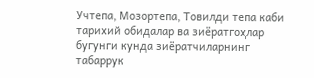Учтепа, Мозортепа, Товилди тепа каби тарихий обидалар ва зиёратгоҳлар бугунги кунда зиёратчиларнинг табаррук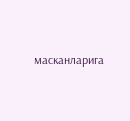масканларига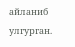айланиб улгурган.